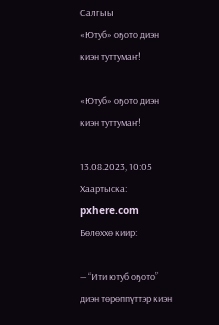Салгыы
«Ютуб» оҕото диэн киэн туттумаҥ!

«Ютуб» оҕото диэн киэн туттумаҥ!

13.08.2023, 10:05
Хаартыска: pxhere.com
Бөлөххө киир:

— “Ити ютуб оҕото” диэн төрөппүттэр киэн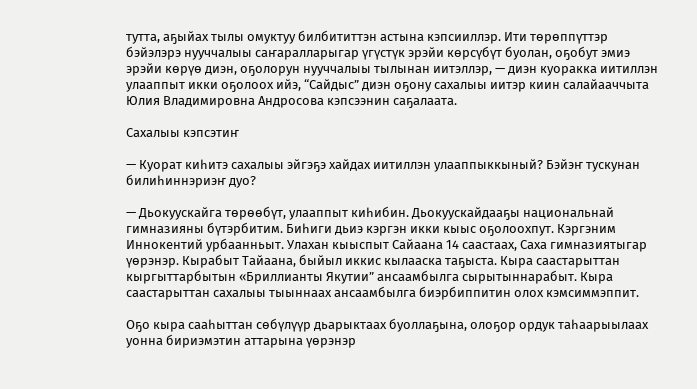тутта, аҕыйах тылы омуктуу билбититтэн астына кэпсииллэр. Ити төрөппүттэр бэйэлэрэ нууччалыы саҥаралларыгар үгүстүк эрэйи көрсүбүт буолан, оҕобут эмиэ эрэйи көрүө диэн, оҕолорун нууччалыы тылынан иитэллэр, — диэн куоракка иитиллэн улааппыт икки оҕолоох ийэ, “Сайдыс” диэн оҕону сахалыы иитэр киин салайааччыта Юлия Владимировна Андросова кэпсээнин саҕалаата.

Сахалыы кэпсэтиҥ

— Куорат киһитэ сахалыы эйгэҕэ хайдах иитиллэн улааппыккыный? Бэйэҥ тускунан билиһиннэриэҥ дуо?

— Дьокуускайга төрөөбүт, улааппыт киһибин. Дьокуускайдааҕы национальнай гимназияны бүтэрбитим. Биһиги дьиэ кэргэн икки кыыс оҕолоохпут. Кэргэним Иннокентий урбаанньыт. Улахан кыыспыт Сайаана 14 саастаах, Саха гимназиятыгар үөрэнэр. Кырабыт Тайаана, быйыл иккис кылааска таҕыста. Кыра саастарыттан кыргыттарбытын «Бриллианты Якутии” ансаамбылга сырытыннарабыт. Кыра саастарыттан сахалыы тыыннаах ансаамбылга биэрбиппитин олох кэмсиммэппит.

Оҕо кыра сааһыттан сөбүлүүр дьарыктаах буоллаҕына, олоҕор ордук таһаарыылаах уонна бириэмэтин аттарына үөрэнэр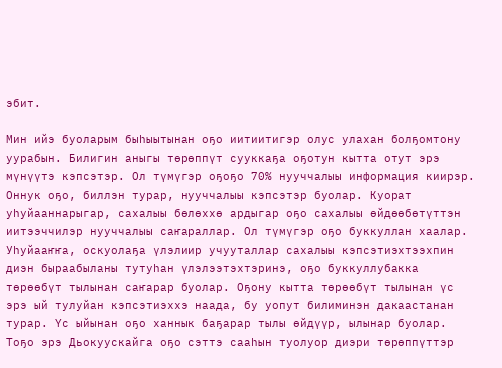эбит.

Мин ийэ буоларым быһыытынан оҕо иитиитигэр олус улахан болҕомтону уурабын. Билигин аныгы төрөппүт сууккаҕа оҕотун кытта отут эрэ мүнүүтэ кэпсэтэр. Ол түмүгэр оҕоҕо 70% нууччалыы информация киирэр. Оннук оҕо, биллэн турар, нууччалыы кэпсэтэр буолар. Куорат уһуйааннарыгар, сахалыы бөлөххө ардыгар оҕо сахалыы өйдөөбөтүттэн иитээччилэр нууччалыы саҥараллар. Ол түмүгэр оҕо буккуллан хаалар. Уһуйааҥҥа, оскуолаҕа үлэлиир учууталлар сахалыы кэпсэтиэхтээхпин диэн быраабыланы тутуһан үлэлээтэхтэринэ, оҕо буккуллубакка төрөөбүт тылынан саҥарар буолар. Оҕону кытта төрөөбүт тылынан үс эрэ ый тулуйан кэпсэтиэххэ наада, бу уопут билиминэн дакаастанан турар. Үс ыйынан оҕо ханнык баҕарар тылы өйдүүр, ылынар буолар. Тоҕо эрэ Дьокуускайга оҕо сэттэ сааһын туолуор диэри төрөппүттэр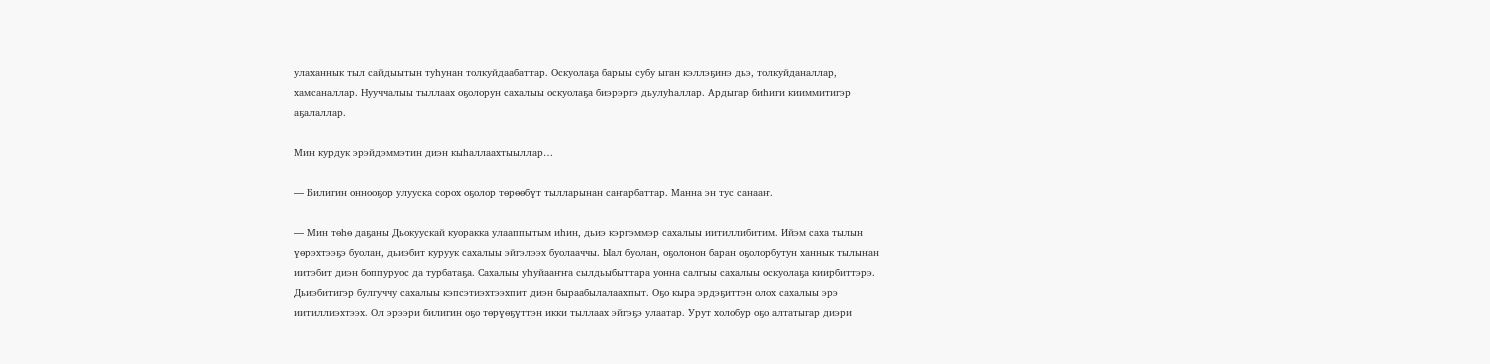улаханнык тыл сайдыытын туһунан толкуйдаабаттар. Оскуолаҕа барыы субу ыган кэллэҕинэ дьэ, толкуйданаллар, хамсаналлар. Нууччалыы тыллаах оҕолорун сахалыы оскуолаҕа биэрэргэ дьулуһаллар. Ардыгар биһиги кииммитигэр аҕалаллар.

Мин курдук эрэйдэммэтин диэн кыһаллаахтыыллар…

— Билигин оннооҕор улууска сорох оҕолор төрөөбүт тылларынан саҥарбаттар. Манна эн тус санааҥ.

— Мин төһө даҕаны Дьокуускай куоракка улааппытым иһин, дьиэ кэргэммэр сахалыы иитиллибитим. Ийэм саха тылын үөрэхтээҕэ буолан, дьиэбит куруук сахалыы эйгэлээх буолааччы. Ыал буолан, оҕолонон баран оҕолорбутун ханнык тылынан иитэбит диэн боппуруос да турбатаҕа. Сахалыы уһуйааҥҥа сылдьыбыттара уонна салгыы сахалыы оскуолаҕа киирбиттэрэ. Дьиэбитигэр булгуччу сахалыы кэпсэтиэхтээхпит диэн быраабылалаахпыт. Оҕо кыра эрдэҕиттэн олох сахалыы эрэ иитиллиэхтээх. Ол эрээри билигин оҕо төрүөҕүттэн икки тыллаах эйгэҕэ улаатар. Урут холобур оҕо алтатыгар диэри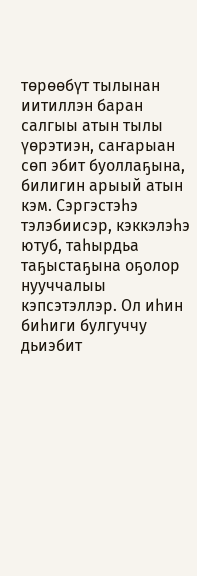төрөөбүт тылынан иитиллэн баран салгыы атын тылы үөрэтиэн, саҥарыан сөп эбит буоллаҕына, билигин арыый атын кэм. Сэргэстэһэ тэлэбиисэр, кэккэлэһэ ютуб, таһырдьа таҕыстаҕына оҕолор нууччалыы кэпсэтэллэр. Ол иһин биһиги булгуччу дьиэбит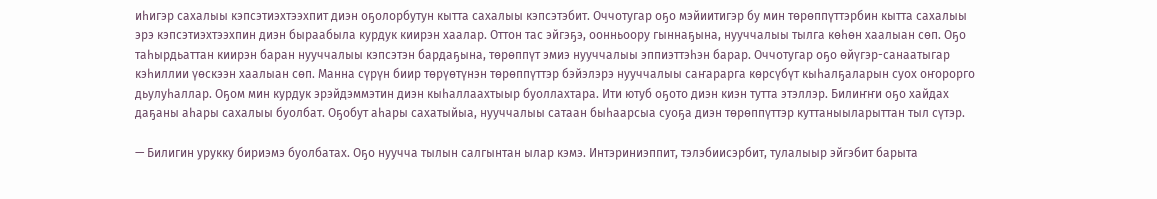иһигэр сахалыы кэпсэтиэхтээхпит диэн оҕолорбутун кытта сахалыы кэпсэтэбит. Оччотугар оҕо мэйиитигэр бу мин төрөппүттэрбин кытта сахалыы эрэ кэпсэтиэхтээхпин диэн быраабыла курдук киирэн хаалар. Оттон тас эйгэҕэ, оонньоору гыннаҕына, нууччалыы тылга көһөн хаалыан сөп. Оҕо таһырдьаттан киирэн баран нууччалыы кэпсэтэн бардаҕына, төрөппүт эмиэ нууччалыы эппиэттэһэн барар. Оччотугар оҕо өйүгэр-санаатыгар кэһиллии үөскээн хаалыан сөп. Манна сүрүн биир төрүөтүнэн төрөппүттэр бэйэлэрэ нууччалыы саҥарарга көрсүбүт кыһалҕаларын суох оҥорорго дьулуһаллар. Оҕом мин курдук эрэйдэммэтин диэн кыһаллаахтыыр буоллахтара. Ити ютуб оҕото диэн киэн тутта этэллэр. Билиҥҥи оҕо хайдах даҕаны аһары сахалыы буолбат. Оҕобут аһары сахатыйыа, нууччалыы сатаан быһаарсыа суоҕа диэн төрөппүттэр куттаныыларыттан тыл сүтэр.

— Билигин урукку бириэмэ буолбатах. Оҕо нуучча тылын салгынтан ылар кэмэ. Интэриниэппит, тэлэбиисэрбит, тулалыыр эйгэбит барыта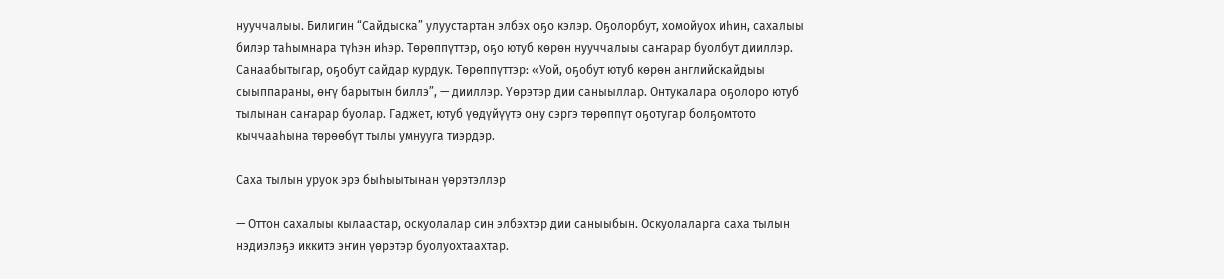нууччалыы. Билигин “Сайдыска” улуустартан элбэх оҕо кэлэр. Оҕолорбут, хомойуох иһин, сахалыы билэр таһымнара түһэн иһэр. Төрөппүттэр, оҕо ютуб көрөн нууччалыы саҥарар буолбут дииллэр. Санаабытыгар, оҕобут сайдар курдук. Төрөппүттэр: «Уой, оҕобут ютуб көрөн английскайдыы сыыппараны, өҥү барытын биллэ”, — дииллэр. Үөрэтэр дии саныыллар. Онтукалара оҕолоро ютуб тылынан саҥарар буолар. Гаджет, ютуб үөдүйүүтэ ону сэргэ төрөппүт оҕотугар болҕомтото кыччааһына төрөөбүт тылы умнууга тиэрдэр.

Саха тылын уруок эрэ быһыытынан үөрэтэллэр

— Оттон сахалыы кылаастар, оскуолалар син элбэхтэр дии саныыбын. Оскуолаларга саха тылын нэдиэлэҕэ иккитэ эҥин үөрэтэр буолуохтаахтар.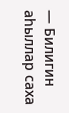— Билигин аһыллар саха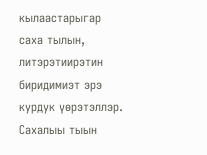кылаастарыгар саха тылын, литэрэтиирэтин биридимиэт эрэ курдук үөрэтэллэр. Сахалыы тыын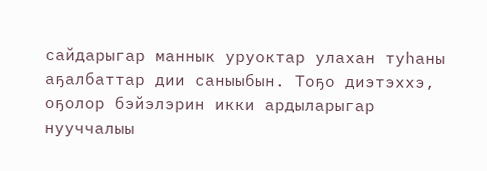сайдарыгар маннык уруоктар улахан туһаны аҕалбаттар дии саныыбын. Тоҕо диэтэххэ, оҕолор бэйэлэрин икки ардыларыгар нууччалыы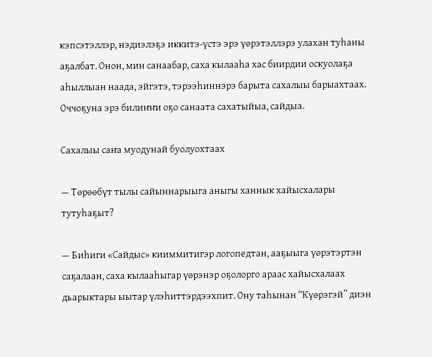кэпсэтэллэр, нэдиэлэҕэ иккитэ-үстэ эрэ үөрэтэллэрэ улахан туһаны аҕалбат. Онон, мин санаабар, саха кылааһа хас биирдии оскуолаҕа аһыллыан наада, эйгэтэ, тэрээһиннэрэ барыта сахалыы барыахтаах. Оччоҕуна эрэ билиҥҥи оҕо санаата сахатыйыа, сайдыа.

Сахалыы саҥа муодунай буолуохтаах

— Төрөөбүт тылы сайыннарыыга аныгы ханнык хайысхалары тутуһаҕыт?

— Биһиги «Сайдыс» кииммитигэр логопедтан, ааҕыыга үөрэтэртэн саҕалаан, саха кылааһыгар үөрэнэр оҕолорго араас хайысхалаах дьарыктары ыытар үлэһиттэрдээхпит. Ону таһынан “Күөрэгэй” диэн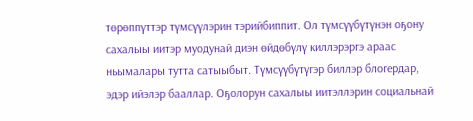төрөппүттэр түмсүүлэрин тэрийбиппит. Ол түмсүүбүтүнэн оҕону сахалыы иитэр муодунай диэн өйдөбүлү киллэрэргэ араас ньымалары тутта сатыыбыт. Түмсүүбүтүгэр биллэр блогердар, эдэр ийэлэр бааллар. Оҕолорун сахалыы иитэллэрин социальнай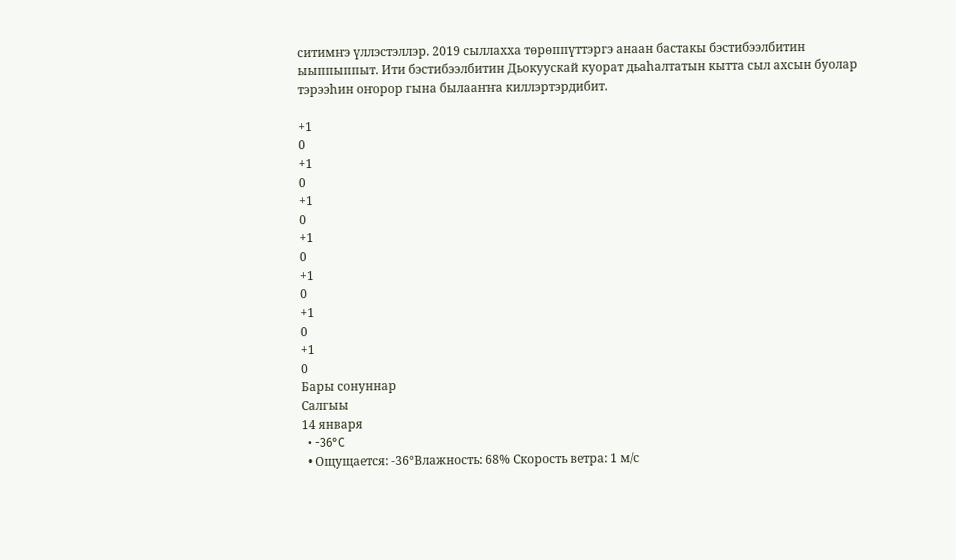ситимҥэ үллэстэллэр. 2019 сыллахха төрөппүттэргэ анаан бастакы бэстибээлбитин ыыппыппыт. Ити бэстибээлбитин Дьокуускай куорат дьаһалтатын кытта сыл ахсын буолар тэрээһин оҥорор гына былааҥҥа киллэртэрдибит.

+1
0
+1
0
+1
0
+1
0
+1
0
+1
0
+1
0
Бары сонуннар
Салгыы
14 января
  • -36°C
  • Ощущается: -36°Влажность: 68% Скорость ветра: 1 м/с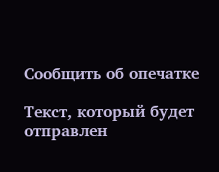Сообщить об опечатке

Текст, который будет отправлен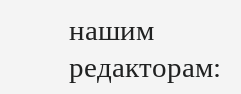нашим редакторам: